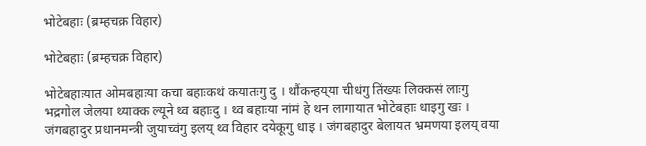भोटेबहाः (ब्रम्हचक्र विहार)

भोटेबहाः (ब्रम्हचक्र विहार)

भोटेबहाःयात ओमबहाःया कचा बहाःकथं कयातःगु दु । थौंकन्हय्‌या चीधंगु तिंख्यः लिक्कसं लाःगु भद्रगोल जेलया थ्याक्क ल्यूने थ्व बहाःदु । थ्व बहाःया नांमं हे थन लागायात भोटेबहाः धाइगु खः । जंगबहादुर प्रधानमन्त्री जुयाच्वंगु इलय्‌ थ्व विहार दयेकूगु धाइ । जंगबहादुर बेलायत भ्रमणया इलय्‌ वया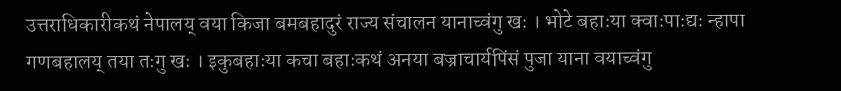उत्तराधिकारीकथं नेपालय्‌ वया किजा बमबहादुरं राज्य संचालन यानाच्वंगु खः । भोटे बहाःया क्वाःपाःद्यः न्हापा गणबहालय्‌ तया तःगु खः । इकुबहाःया कचा बहाःकथं अनया बज्राचार्यपिंसं पुजा याना वयाच्वंगु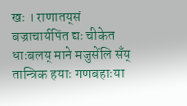खः । राणातय्‌सं बज्राचार्यपिंत द्यः चीकेत धाःबलय्‌ माने मजुसेंलि सँय्‌ तान्त्रिक हयाः गणबहाःया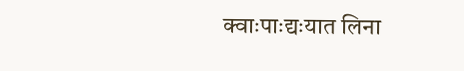क्वाःपाःद्यःयात लिना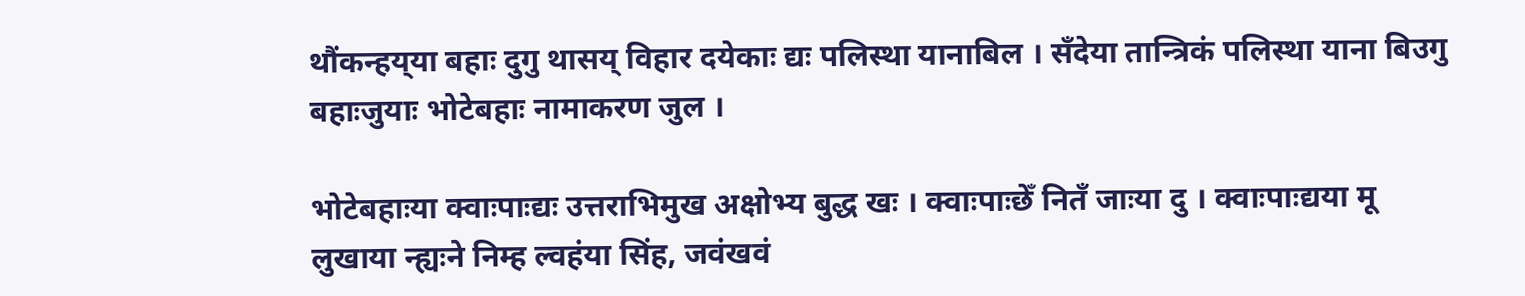थौंकन्हय्‌या बहाः दुगु थासय्‌ विहार दयेकाः द्यः पलिस्था यानाबिल । सँदेया तान्त्रिकं पलिस्था याना बिउगु बहाःजुयाः भोटेबहाः नामाकरण जुल ।

भोटेबहाःया क्वाःपाःद्यः उत्तराभिमुख अक्षोभ्य बुद्ध खः । क्वाःपाःछेँ नितँ जाःया दु । क्वाःपाःद्यया मू लुखाया न्ह्यःने निम्ह ल्वहंया सिंह, जवंखवं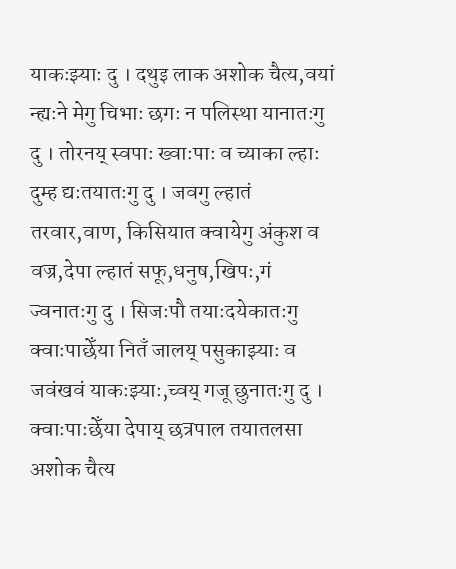याकःझ्याः दु । दथुइ लाक अशोक चैत्य,वयां न्ह्यःने मेगु चिभाः छगः न पलिस्था यानातःगु दु । तोरनय्‌ स्वपाः ख्वाःपाः व च्याका ल्हाः दुम्ह द्यःतयातःगु दु । जवगु ल्हातं तरवार,वाण, किसियात क्वायेगु अंकुश व वज्र,देपा ल्हातं सफू,धनुष,खिपः,गं ज्वनातःगु दु । सिजःपौ तयाःदयेकातःगु क्वाःपाछेँया नितँ जालय्‌ पसुकाझ्याः व जवंखवं याकःझ्याः,च्वय्‌ गजू छुनातःगु दु । क्वाःपाःछेँया देपाय्‌ छत्रपाल तयातलसा अशोक चैत्य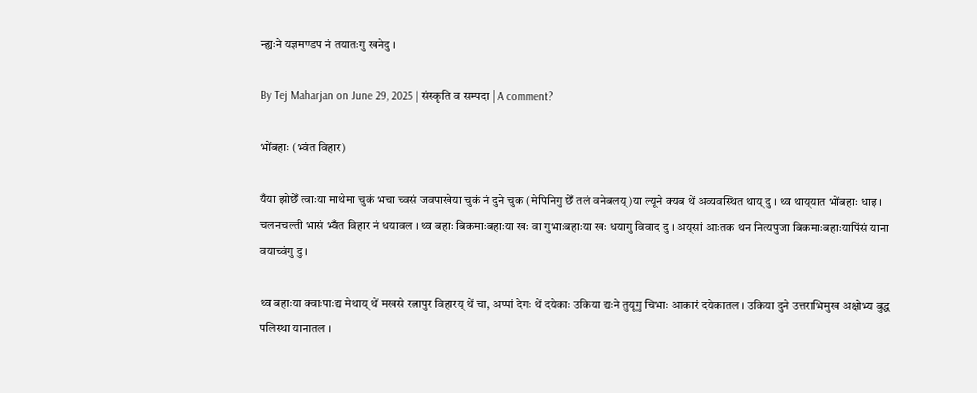न्ह्यःने यज्ञमण्डप नं तयातःगु खनेदु ।

By Tej Maharjan on June 29, 2025 | संस्कृति व सम्पदा | A comment?

भोंबहाः (भ्वंत विहार)

यँया झोछेँ त्वाःया माथेमा चुकं भचा च्वसं जवपाखेया चुकं नं दुने चुक (मेपिनिगु छेँ तलं वनेबलय्‌)या ल्यूने क्यब थें अव्यवस्थित थाय्‌ दु । थ्व थाय्‌यात भोंबहाः धाइ । चलनचल्ती भासं भ्वँत विहार नं धयावल । थ्व बहाः बिकमाःबहाःया खः वा गुभाःबहाःया खः धयागु विवाद दु । अय्‌सां आःतक थन नित्यपुजा बिकमाःबहाःयापिंसं याना वयाच्वंगु दु ।

थ्व बहाःया क्वाःपाःद्य मेथाय्‌ थें मखसे रत्नापुर विहारय्‌ थें चा, अप्पां देगः थें दयेकाः उकिया द्यःने तुयूगु चिभाः आकारं दयेकातल । उकिया दुने उत्तराभिमुख अक्षोभ्य बुद्ध पलिस्था यानातल ।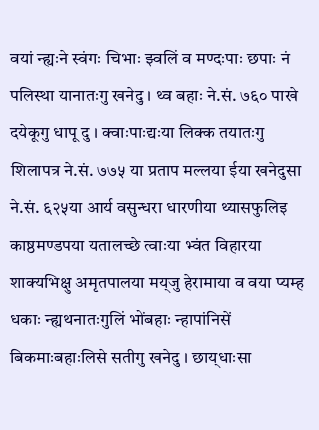वयां न्ह्यःने स्वंगः चिभाः झ्वलिं व मण्दःपाः छपाः नं पलिस्था यानातःगु खनेदु । थ्व बहाः ने.सं. ७६० पाखे दयेकूगु धापू दु । क्वाःपाःद्यःया लिक्क तयातःगु शिलापत्र ने.सं. ७७५ या प्रताप मल्लया ईया खनेदुसा ने.सं. ६२५या आर्य वसुन्धरा धारणीया थ्यासफुलिइ काष्ठमण्डपया यतालच्छे त्वाःया भ्वंत विहारया शाक्यभिक्षु अमृतपालया मय्‌जु हेरामाया व वया प्यम्ह धकाः न्ह्यथनातःगुलिं भोंबहाः न्हापांनिसें बिकमाःबहाःलिसे सतीगु खनेदु । छाय्‌धाःसा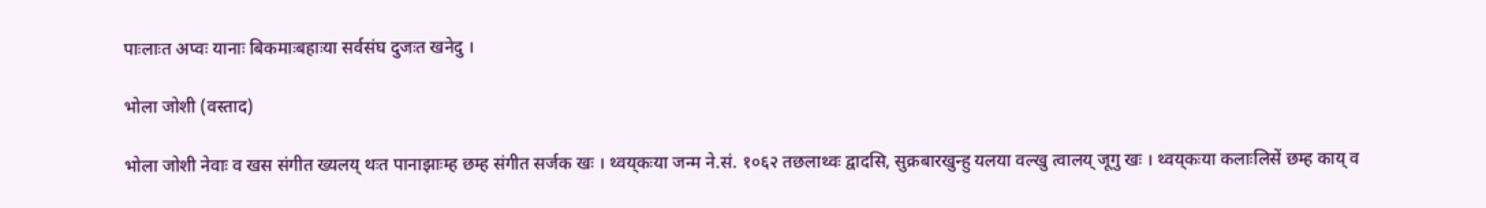पाःलाःत अप्वः यानाः बिकमाःबहाःया सर्वसंघ दुजःत खनेदु ।

भोला जोशी (वस्ताद)

भोला जोशी नेवाः व खस संगीत ख्यलय्‌ थःत पानाझाःम्ह छम्ह संगीत सर्जक खः । थ्वय्‌कःया जन्म ने.सं. १०६२ तछलाथ्वः द्वादसि, सुक्रबारखुन्हु यलया वल्खु त्वालय्‌ जूगु खः । थ्वय्‌कःया कलाःलिसें छम्ह काय्‌ व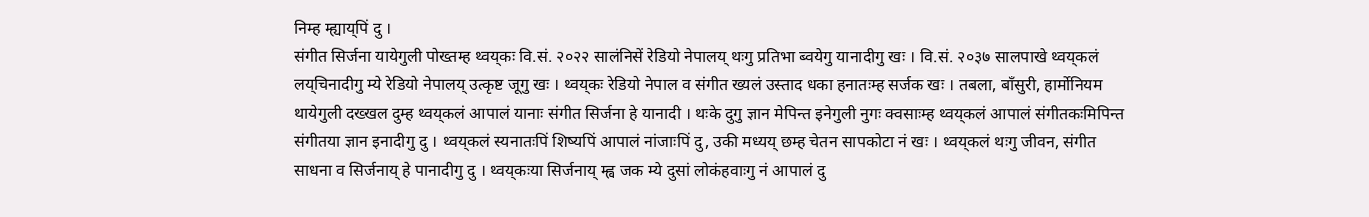निम्ह म्ह्याय्‌पिं दु ।
संगीत सिर्जना यायेगुली पोख्तम्ह थ्वय्‌कः वि.सं. २०२२ सालंनिसें रेडियो नेपालय्‌ थःगु प्रतिभा ब्वयेगु यानादीगु खः । वि.सं. २०३७ सालपाखे थ्वय्‌कलं लय्‌चिनादीगु म्ये रेडियो नेपालय्‌ उत्कृष्ट जूगु खः । थ्वय्‌कः रेडियो नेपाल व संगीत ख्यलं उस्ताद धका हनातःम्ह सर्जक खः । तबला, बाँसुरी, हार्मोनियम थायेगुली दख्खल दुम्ह थ्वय्‌कलं आपालं यानाः संगीत सिर्जना हे यानादी । थःके दुगु ज्ञान मेपिन्त इनेगुली नुगः क्वसाःम्ह थ्वय्‌कलं आपालं संगीतकःमिपिन्त संगीतया ज्ञान इनादीगु दु । थ्वय्‌कलं स्यनातःपिं शिष्यपिं आपालं नांजाःपिं दु, उकी मध्यय्‌ छम्ह चेतन सापकोटा नं खः । थ्वय्‌कलं थःगु जीवन, संगीत साधना व सिर्जनाय्‌ हे पानादीगु दु । थ्वय्‌कःया सिर्जनाय्‌ म्ह्व जक म्ये दुसां लोकंहवाःगु नं आपालं दु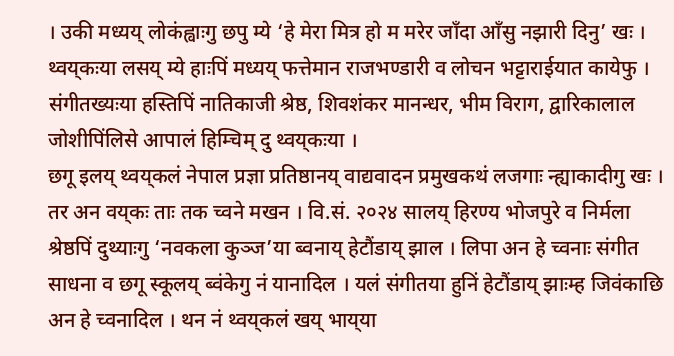। उकी मध्यय्‌ लोकंह्वाःगु छपु म्ये ‘हे मेरा मित्र हो म मरेर जाँदा आँसु नझारी दिनु’ खः । थ्वय्‌कःया लसय्‌ म्ये हाःपिं मध्यय्‌ फत्तेमान राजभण्डारी व लोचन भट्टाराईयात कायेफु । संगीतख्यःया हस्तिपिं नातिकाजी श्रेष्ठ, शिवशंकर मानन्धर, भीम विराग, द्वारिकालाल जोशीपिंलिसे आपालं हिम्चिम् दु थ्वय्‌कःया ।
छगू इलय्‌ थ्वय्‌कलं नेपाल प्रज्ञा प्रतिष्ठानय्‌ वाद्यवादन प्रमुखकथं लजगाः न्ह्याकादीगु खः । तर अन वय्‌कः ताः तक च्वने मखन । वि.सं. २०२४ सालय्‌ हिरण्य भोजपुरे व निर्मला श्रेष्ठपिं दुथ्याःगु ‘नवकला कुञ्ज’या ब्वनाय्‌ हेटौंडाय्‌ झाल । लिपा अन हे च्वनाः संगीत साधना व छगू स्कूलय्‌ ब्वंकेगु नं यानादिल । यलं संगीतया हुनिं हेटौंडाय्‌ झाःम्ह जिवंकाछि अन हे च्वनादिल । थन नं थ्वय्‌कलं खय्‌ भाय्‌या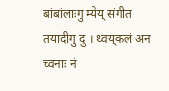बांबांलाःगु म्येय्‌ संगीत तयादीगु दु । थ्वय्‌कलं अन च्वनाः नं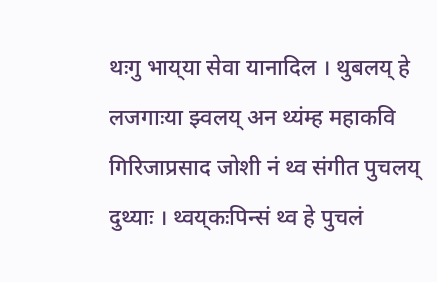थःगु भाय्‌या सेवा यानादिल । थुबलय्‌ हे लजगाःया झ्वलय्‌ अन थ्यंम्ह महाकवि गिरिजाप्रसाद जोशी नं थ्व संगीत पुचलय्‌ दुथ्याः । थ्वय्‌कःपिन्सं थ्व हे पुचलं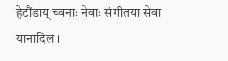हेटौंडाय्‌ च्वनाः नेवाः संगीतया सेवा यानादिल ।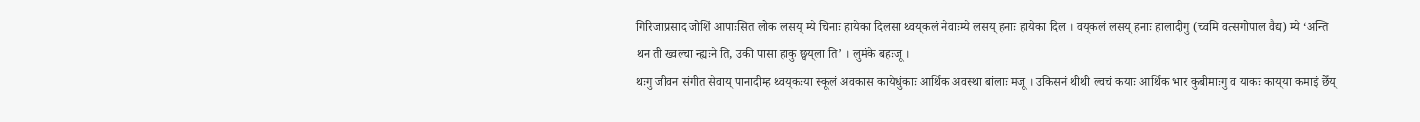गिरिजाप्रसाद जोशिं आपाःसित लोक लसय्‌ म्ये चिनाः हायेका दिलसा थ्वय्‌कलं नेवाःम्ये लसय्‌ हनाः हायेका दिल । वय्‌कलं लसय्‌ हनाः हालादीगु (च्वमि वत्सगोपाल वैद्य) म्ये ‘अन्ति थन ती ख्वल्चा न्ह्यःने ति, उकी पासा हाकु छ्वय्‌ला ति’ । लुमंके बहःजू ।
थःगु जीवन संगीत सेवाय्‌ पानादीम्ह थ्वय्‌कःया स्कूलं अवकास कायेधुंकाः आर्थिक अवस्था बांलाः मजू । उकिसनं थीथी ल्वचं कयाः आर्थिक भार कुबीमाःगु व याकः काय्‌या कमाइं छेँय्‌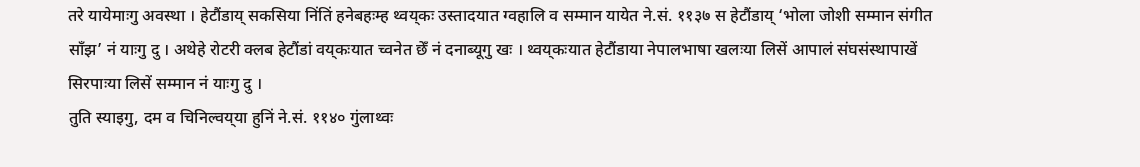तरे यायेमाःगु अवस्था । हेटौंडाय्‌ सकसिया निंतिं हनेबहःम्ह थ्वय्‌कः उस्तादयात ग्वहालि व सम्मान यायेत ने.सं. ११३७ स हेटौंडाय्‌ ‘भोला जोशी सम्मान संगीत साँझ’ नं याःगु दु । अथेहे रोटरी क्लब हेटौंडां वय्‌कःयात च्वनेत छेँ नं दनाब्यूगु खः । थ्वय्‌कःयात हेटौंडाया नेपालभाषा खलःया लिसें आपालं संघसंस्थापाखें सिरपाःया लिसें सम्मान नं याःगु दु ।
तुति स्याइगु, दम व चिनिल्वय्‌या हुनिं ने.सं. ११४० गुंलाथ्वः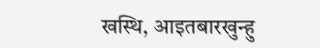खस्थि, आइतबारखुन्हु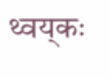थ्वय्‌कः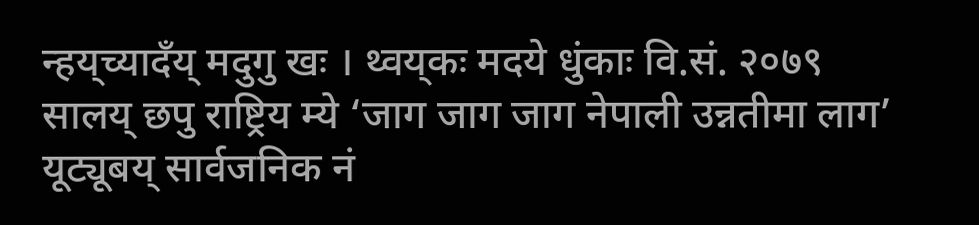न्हय्‌च्यादँय्‌ मदुगु खः । थ्वय्‌कः मदये धुंकाः वि.सं. २०७९ सालय्‌ छपु राष्ट्रिय म्ये ‘जाग जाग जाग नेपाली उन्नतीमा लाग’ यूट्यूबय्‌ सार्वजनिक नं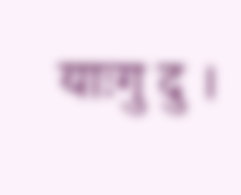याःगु दु ।